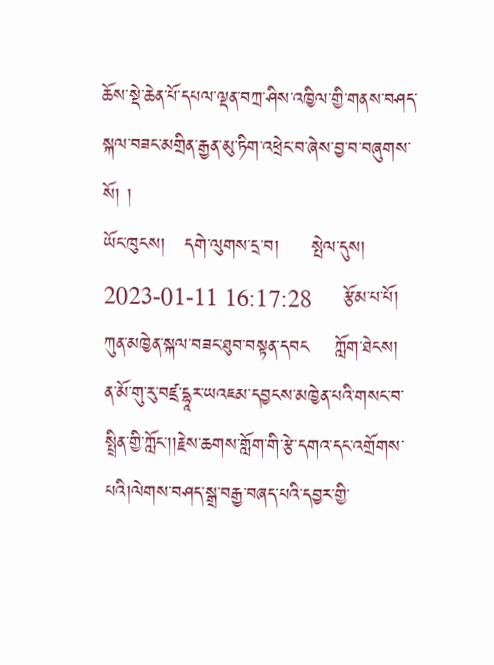ཆོས་སྡེ་ཆེན་པོ་དཔལ་ལྡན་བཀྲ་ཤིས་འཁྱིལ་གྱི་གནས་བཤད་སྐལ་བཟང་མགྲིན་རྒྱན་མུ་ཏིག་འཕྲེང་བ་ཞེས་བྱ་བ་བཞུགས་སོ། །
ཡོང་ཁུངས།   དགེ་ལུགས་དྲ་བ།     སྤེལ་དུས།  2023-01-11 16:17:28     རྩོམ་པ་པོ།   ཀུན་མཁྱེན་སྐལ་བཟང་ཐུབ་བསྟན་དབང    ཀློག་ཐེངས།
ན་མོ་གུ་རུ་བཛྲ་དྷཱར་ཡའཇམ་དབྱངས་མཁྱེན་པའི་གསང་བ་སྤྲིན་གྱི་ཀློང་།།རྗེས་ཆགས་གློག་གི་རྩེ་དགའ་དང་འགྲོགས་པའི།ལེགས་བཤད་སྒྲ་བརྒྱ་བཞད་པའི་དབྱར་གྱི་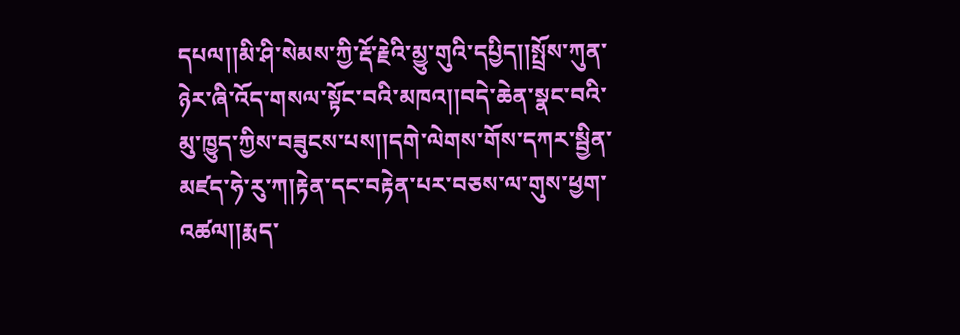དཔལ།།མི་ཤི་སེམས་ཀྱི་རྡོ་རྗེའི་མྱུ་གུའི་དཔྱིད།།སྤྲོས་ཀུན་ཉེར་ཞི་འོད་གསལ་སྟོང་བའི་མཁའ།།བདེ་ཆེན་སྣང་བའི་མུ་ཁྱུད་ཀྱིས་བཟུངས་པས།།དགེ་ལེགས་གོས་དཀར་སྦྱིན་མཛད་ཧེ་རུ་ཀ།རྟེན་དང་བརྟེན་པར་བཅས་ལ་གུས་ཕྱག་འཚལ།།རྨད་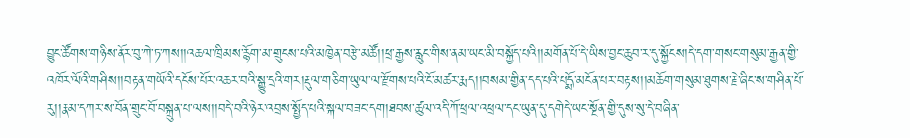བྱུང་ཚོགས་གཉིས་ནོར་བུ་ཀེ་ཏ་ཀས།།འཆལ་ཁྲིམས་རྙོག་མ་གྲུངས་པའི་མཁྱེན་བརྩེ་མཚོ།།ཕྲ་རྒྱས་རླུང་གིས་ནམ་ཡང་མི་བསྐྱོད་པའི།།མགོན་པོ་དེ་ཡིས་བྱང་ཆུབ་ར་དུ་སྐྱོངས།དེ་དག་གསང་གསུམ་རྒྱན་གྱི་འཁོར་ལོའི་གཤིས།།བརྟན་གཡོའི་དངོས་པོར་འཆར་བའི་སྒྱུ་དྲའི་གར།རྡུལ་གཅིག་ཡུལ་ལ་རྫོགས་པའི་ངོ་མཚར་རྨད།།བསམ་གྱིན་དད་པའི་པདྨོ་མངོན་པར་བརྟས།།མཆོག་གསུམ་ཐུགས་རྗེ་ཞིང་ས་གཤིན་པོ་རུ།།རྣམ་དཀར་ས་བོན་གྲུང་བོ་བསྐྲུན་པ་ལས།།བདེ་བའི་ཉེར་འབྲས་སྤྱོད་པའི་སྐལ་བཟང་དག།ཐབས་ཚུལ་འདི་ཀོ་ཕྲལ་འཕྲལ་དང་ཡུན་དུ་དགེདེ་ཡང་སྔོན་གྱི་དུས་སུ་དེ་བཞིན་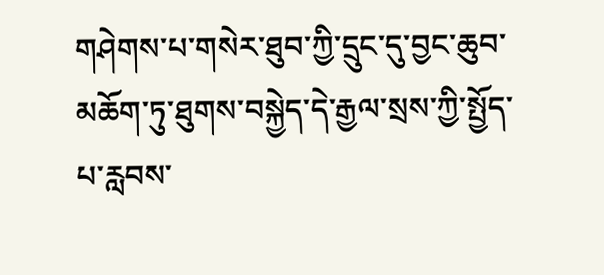གཤེགས་པ་གསེར་ཐུབ་ཀྱི་དྲུང་དུ་བྱང་ཆུབ་མཆོག་ཏུ་ཐུགས་བསྐྱེད་དེ་རྒྱལ་སྲས་ཀྱི་སྤྱོད་པ་རླབས་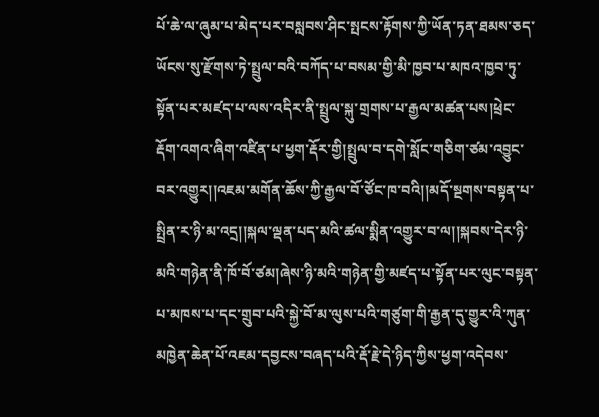པོ་ཆེ་ལ་ཞུམ་པ་མེད་པར་བསླབས་ཤིང་སྤངས་རྟོགས་ཀྱི་ཡོན་ཏན་ཐམས་ཅད་ཡོངས་སུ་རྫོགས་ཏེ་སྤྲུལ་བའི་བཀོད་པ་བསམ་གྱི་མི་ཁྱབ་པ་མཁའ་ཁྱབ་ཏུ་སྟོན་པར་མཛད་པ་ལས་འདིར་ནི་སྤྲུལ་སྐུ་གྲགས་པ་རྒྱལ་མཚན་པས།ཕྲེང་རྡོག་འགའ་ཞིག་འཛིན་པ་ཕྱག་རྡོར་གྱི།སྤྲུལ་བ་དགེ་སློང་གཅིག་ཙམ་འབྱུང་བར་འགྱུར།།འཇམ་མགོན་ཆོས་ཀྱི་རྒྱལ་བོ་ཙོང་ཁ་བའི།།མདོ་སྔགས་བསྟན་པ་སྤྲིན་ར་ཉི་མ་འདྲ།།སྐལ་ལྡན་པད་མའི་ཚལ་སྨིན་འགྱུར་བ་ལ།།སྐབས་དེར་ཉི་མའི་གཉེན་ནི་ཁོ་བོ་ཙམ།ཞེས་ཉི་མའི་གཉེན་གྱི་མཛད་པ་སྟོན་པར་ལུང་བསྟན་པ་མཁས་པ་དང་གྲུབ་པའི་སྐྱེ་བོ་མ་ལུས་པའི་གཙུག་གི་རྒྱན་དུ་གྱུར་འི་ཀུན་མཁྱེན་ཆེན་པོ་འཇམ་དབྱངས་བཞད་པའི་རྡོ་རྗེ་དེ་ཉིད་ཀྱིས་ཕྱག་འདེབས་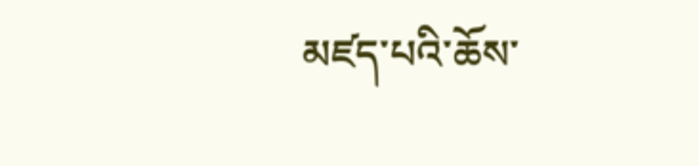མཛད་པའི་ཆོས་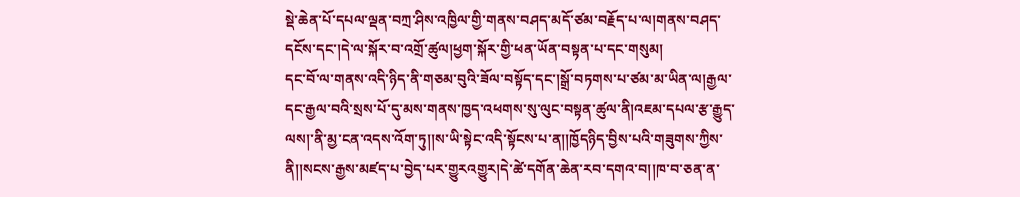སྡེ་ཆེན་པོ་དཔལ་ལྡན་བཀྲ་ཤིས་འཁྱིལ་གྱི་གནས་བཤད་མདོ་ཙམ་བརྗོད་པ་ལ།གནས་བཤད་དངོས་དང་།དེ་ལ་སྐོར་བ་འགྲོ་ཚུལ།ཕྱག་སྐོར་གྱི་ཕན་ཡོན་བསྟན་པ་དང་གསུམ།
དང་བོ་ལ་གནས་འདི་ཉིད་ནི་གཅམ་བུའི་ཟོལ་བསྟོད་དང་།སྒྲོ་བཏགས་པ་ཙམ་མ་ཡིན་ལ།རྒྱལ་དང་རྒྱལ་བའི་སྲས་པོ་དུ་མས་གནས་ཁྱད་འཕགས་སུ་ལུང་བསྟན་ཚུལ་ནི།འཇམ་དཔལ་རྩ་རྒྱུད་ལས།་ནི་མྱ་ངན་འདས་འོག་ཏུ།།ས་ཡི་སྟེང་འདི་སྟོངས་པ་ན།།ཁྱོདཉིད་བྱིས་པའི་གཟུགས་ཀྱིས་ནི།།སངས་རྒྱས་མཛད་པ་བྱེད་པར་གྱུརའགྱུར།དེ་ཚེ་དགོན་ཆེན་རབ་དགའ་བ།།ཁ་བ་ཅན་ན་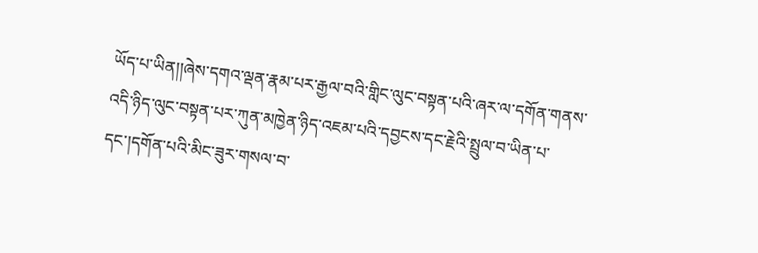ཡོད་པ་ཡིན།།ཞེས་དགའ་ལྡན་རྣམ་པར་རྒྱལ་བའི་གླིང་ལུང་བསྟན་པའི་ཞར་ལ་དགོན་གནས་འདི་ཉིད་ལུང་བསྟན་པར་ཀུན་མཁྱེན་ཉིད་འཇམ་པའི་དབྱངས་དང་རྗེའི་སྤྲུལ་བ་ཡིན་པ་དང་།དགོན་པའི་མིང་ཟུར་གསལ་བ་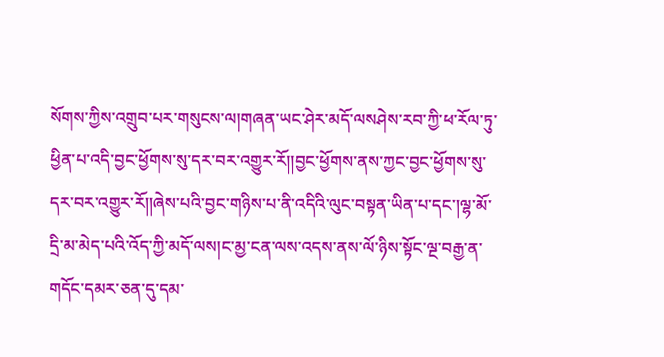སོགས་ཀྱིས་འགྲུབ་པར་གསུངས་ལ།གཞན་ཡང་ཤེར་མདོ་ལསཤེས་རབ་ཀྱི་ཕ་རོལ་ཏུ་ཕྱིན་པ་འདི་བྱང་ཕྱོགས་སུ་དར་བར་འགྱུར་རོ།།བྱང་ཕྱོགས་ནས་ཀྱང་བྱང་ཕྱོགས་སུ་དར་བར་འགྱུར་རོ།།ཞེས་པའི་བྱང་གཉིས་པ་ནི་འདིའི་ལུང་བསྟན་ཡིན་པ་དང་།ལྷ་མོ་དྲི་མ་མེད་པའི་འོད་ཀྱི་མདོ་ལས།ང་མྱ་ངན་ལས་འདས་ནས་ལོ་ཉིས་སྟོང་ལྔ་བརྒྱ་ན་གདོང་དམར་ཅན་དུ་དམ་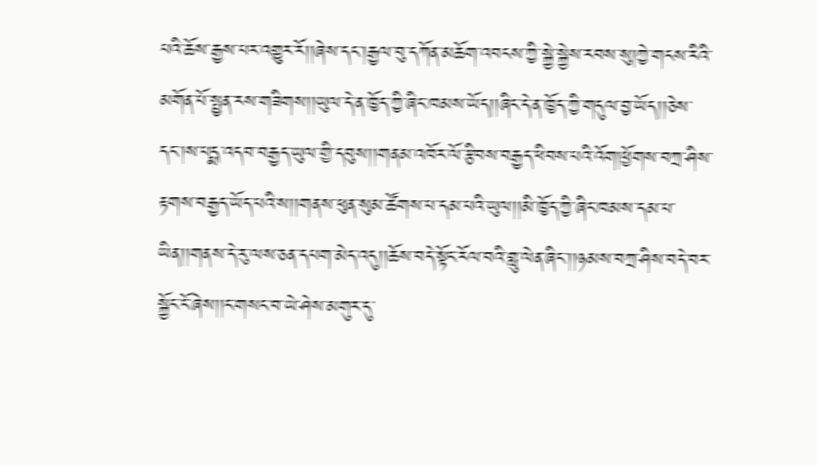པའི་ཆོས་རྒྱས་པར་འགྱུར་རོ།།ཞེས་དང་།རྒྱལ་བུ་དཀོན་མཆོག་འབངས་ཀྱི་སྐྱེ་སྐྱེས་རབས་སུ།ཀྱེ་གངས་རིའི་མགོན་པོ་སྤྱན་རས་གཟིགས།།ཡུལ་དེ་ན་ཁྱོད་ཀྱི་ཞིང་ཁམས་ཡོད།།ཞིང་དེ་ན་ཁྱོད་ཀྱི་གདུལ་བྱ་ཡོད།།ཅེས་དང་།ས་པདྨ་འདབ་བརྒྱད་ཡུལ་གྱི་དབུས།།གནམ་འཁོར་ལོ་རྩིབས་བརྒྱད་ཕིབས་པའི་འོག།ཕྱོགས་བཀྲ་ཤིས་རྟགས་བརྒྱད་ཡོད་པའི་ས།།གནས་ཕུན་སུམ་ཚོགས་པ་དམ་པའི་ཡུལ།།མི་ཁྱོད་ཀྱི་ཞིང་ཁམས་དམ་པ་ཡིན།།གནས་དེ་རུ་ལས་ཅན་དཔག་མེད་འདུ།།ཆོས་བདེ་སྟོང་རོལ་བའི་གླུ་ལེན་ཞིང་།།ཉམས་བཀྲ་ཤིས་བདེ་བར་སྐྱོང་ངོ་ཞེས།།ང་གསང་བ་ཡེ་ཤེས་མགུར་དུ་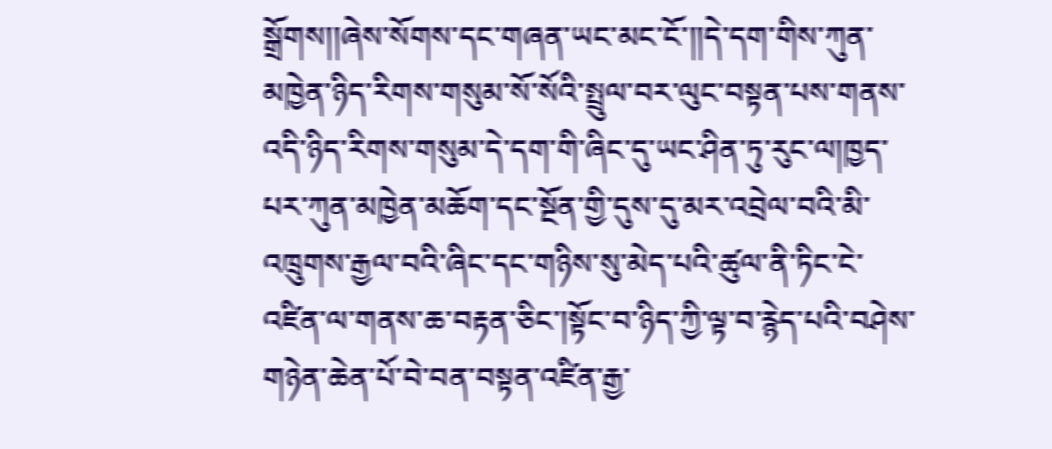སྒྲོགས།།ཞེས་སོགས་དང་གཞན་ཡང་མང་ངོ་།།དེ་དག་གིས་ཀུན་མཁྱེན་ཉིད་རིགས་གསུམ་སོ་སོའི་སྤྲུལ་བར་ལུང་བསྟན་པས་གནས་འདི་ཉིད་རིགས་གསུམ་དེ་དག་གི་ཞིང་དུ་ཡང་ཤིན་ཏུ་རུང་ལ།ཁྱད་པར་ཀུན་མཁྱེན་མཆོག་དང་སྔོན་གྱི་དུས་དུ་མར་འབྲེལ་བའི་མི་འཁྲུགས་རྒྱལ་བའི་ཞིང་དང་གཉིས་སུ་མེད་པའི་ཚུལ་ནི་ཏིང་ངེ་འཛིན་ལ་གནས་ཆ་བརྟན་ཅིང་།སྟོང་བ་ཉིད་ཀྱི་ལྟ་བ་རྙེད་པའི་བཤེས་གཉེན་ཆེན་པོ་བེ་བན་བསྟན་འཛིན་རྒྱ་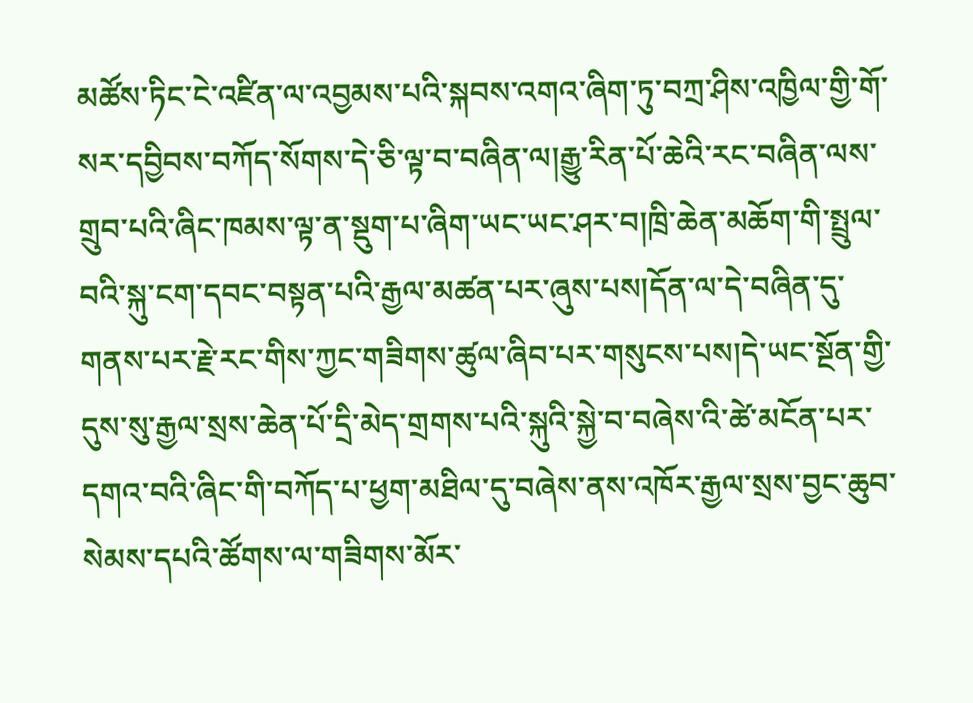མཚོས་ཏིང་ངེ་འཛིན་ལ་འབྱམས་པའི་སྐབས་འགའ་ཞིག་ཏུ་བཀྲ་ཤིས་འཁྱིལ་གྱི་གོ་སར་དབྱིབས་བཀོད་སོགས་དེ་ཅི་ལྟ་བ་བཞིན་ལ།རྒྱུ་རིན་པོ་ཆེའི་རང་བཞིན་ལས་གྲུབ་པའི་ཞིང་ཁམས་ལྟ་ན་སྡུག་པ་ཞིག་ཡང་ཡང་ཤར་བ།ཁྲི་ཆེན་མཆོག་གི་སྤྲུལ་བའི་སྐུ་ངག་དབང་བསྟན་པའི་རྒྱལ་མཚན་པར་ཞུས་པས།དོན་ལ་དེ་བཞིན་དུ་གནས་པར་རྗེ་རང་གིས་ཀྱང་གཟིགས་ཚུལ་ཞིབ་པར་གསུངས་པས།དེ་ཡང་སྔོན་གྱི་དུས་སུ་རྒྱལ་སྲས་ཆེན་པོ་དྲི་མེད་གྲགས་པའི་སྐུའི་སྐྱེ་བ་བཞེས་འི་ཚེ་མངོན་པར་དགའ་བའི་ཞིང་གི་བཀོད་པ་ཕྱག་མཐིལ་དུ་བཞེས་ནས་འཁོར་རྒྱལ་སྲས་བྱང་ཆུབ་སེམས་དཔའི་ཚོགས་ལ་གཟིགས་མོར་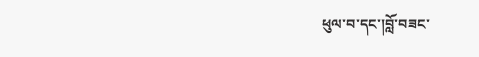ཕུལ་བ་དང་།བློ་བཟང་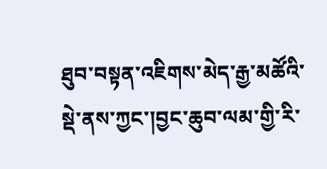ཐུབ་བསྟན་འཇིགས་མེད་རྒྱ་མཚོའི་སྡེ་ནས་ཀྱང་།བྱང་ཆུབ་ལམ་གྱི་རི་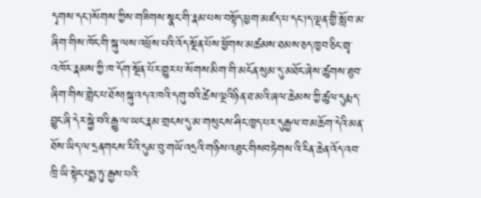དྭགས་དང་།སོགས་ཀྱིས་གཟིགས་སྣང་གི་རྣམ་པས་བསྟོད་ཕྱག་མཛད་པ་དང་།ད་ལྡན་གྱི་སློབ་མ་ཞིག་གིས་ཁོང་གི་སྐུ་ལས་འཕྲོས་པའི་འོད་སྔོན་པོས་ཕྱོགས་མཚམས་ཐམས་ཅད་ཁྱབ་ཅིང་གྲྭ་འཁོར་རྣམས་ཀྱི་ཁ་དོག་སྔོན་པོར་གྱུར་པ་སོགས་མིག་གི་མངོན་སུམ་དུ་མཐོང་ཞེས་ཚུགས་ཐུབ་ཞིག་གིས་གླེང་པ་ཐོས།སྐུ་འདའ་ཁའི་དགུ་བའི་ཚེས་ལྔའིཉིན་ཐ་མའི་ཞལ་ཆེམས་ཀྱི་ཚུལ་དུརྨད་བྱུང་ཞི་དེར་སྐྱེ་བའི་རྒྱུ་ལ་ཡང་རྣམ་གྲངས་དུ་མ་གསུངས་ཤིང་ཁྱད་པར་དུརྒྱལ་བ་མཆོག་དེའི་མན་ཐོས་ཡིད་ལ་དྲནགངས་རིའི་དུམ་བུ་གཡོ་འདྲའི་གཉིས་འཐུང་གིསབཏེགས་འི་རིན་ཆེན་འོད་འབ་ཁྲི་ཡི་སྟེང་པདྨ་ཏུ་རྒྱས་པའི་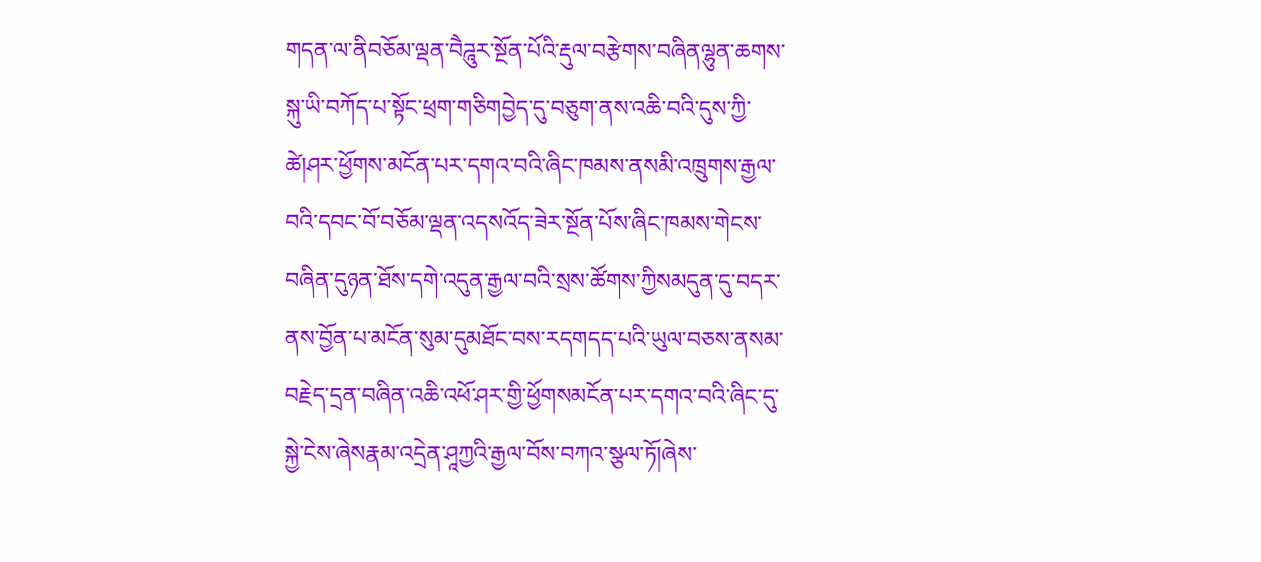གདན་ལ་ནིབཅོམ་ལྡན་བཻཌཱུར་སྔོན་པོའི་རྡུལ་བརྩེགས་བཞིནལྷུན་ཆགས་སྐུ་ཡི་བཀོད་པ་སྟོང་ཕྲག་གཅིགབྱེད་དུ་བཅུག་ནས་འཆི་བའི་དུས་ཀྱི་ཚེ།ཤར་ཕྱོགས་མངོན་པར་དགའ་བའི་ཞིང་ཁམས་ནསམི་འཁྲུགས་རྒྱལ་བའི་དབང་བོ་བཅོམ་ལྡན་འདསའོད་ཟེར་སྔོན་པོས་ཞིང་ཁམས་གེངས་བཞིན་དུཉན་ཐོས་དགེ་འདུན་རྒྱལ་བའི་སྲས་ཚོགས་ཀྱིསམདུན་དུ་བདར་ནས་བྱོན་པ་མངོན་སུམ་དུམཐོང་བས་རདགདད་པའི་ཡུལ་བཅས་ནསམ་བརྗེད་དྲན་བཞིན་འཆི་འཕོ་ཤར་གྱི་ཕྱོགསམངོན་པར་དགའ་བའི་ཞིང་དུ་སྐྱེ་ངེས་ཞེསརྣམ་འདྲེན་ཤཱཀྱའི་རྒྱལ་བོས་བཀའ་སྩལ་ཏོ།ཞེས་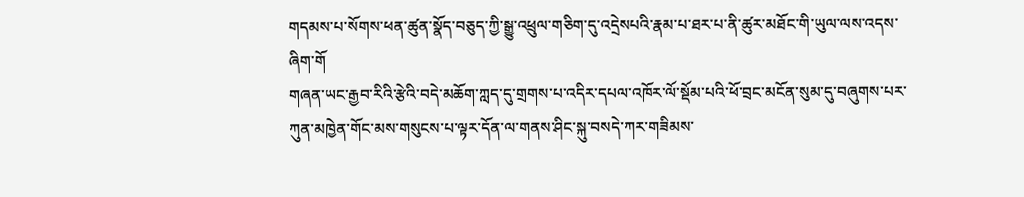གདམས་པ་སོགས་ཕན་ཚུན་སྣོད་བཅུད་ཀྱི་སྒྱུ་འཕྲུལ་གཅིག་དུ་འདྲེསཔའི་རྣམ་པ་ཐར་པ་ནི་ཚུར་མཐོང་གི་ཡུལ་ལས་འདས་ཞིག་གོ
གཞན་ཡང་རྒྱབ་རིའི་རྩེའི་བདེ་མཆོག་ཀླད་དུ་གྲགས་པ་འདིར་དཔལ་འཁོར་ལོ་སྡོམ་པའི་ཕོ་བྲང་མངོན་སུམ་དུ་བཞུགས་པར་ཀུན་མཁྱེན་གོང་མས་གསུངས་པ་ལྟར་དོན་ལ་གནས་ཤིང་སྐུ་བསདེ་ཀར་གཟིམས་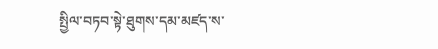སྤྱིལ་བཏབ་སྟེ་ཐུགས་དམ་མཛད་ས་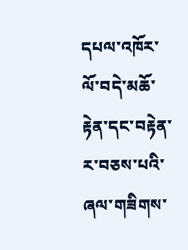དཔལ་འཁོར་ལོ་བདེ་མཆོ་རྟེན་དང་བརྟེན་ར་བཅས་པའི་ཞལ་གཟིགས་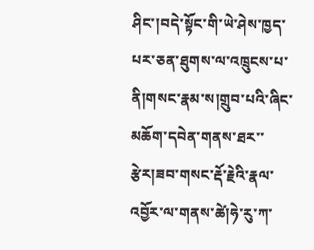ཤིང་།བདེ་སྟོང་གི་ཡེ་ཤེས་ཁྱད་པར་ཅན་ཐུགས་ལ་འཁྲུངས་པ་ནི།གསང་རྣམ་ས།གྲུབ་པའི་ཞིང་མཆོག་དབེན་གནས་ཐར་་རྩེར།ཟབ་གསང་རྡོ་རྗེའི་རྣལ་འབྱོར་ལ་གནས་ཚེ།ཧེ་རུ་ཀ་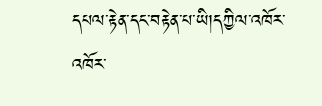དཔལ་རྟེན་དང་བརྟེན་པ་ཡི།དཀྱིལ་འཁོར་འཁོར་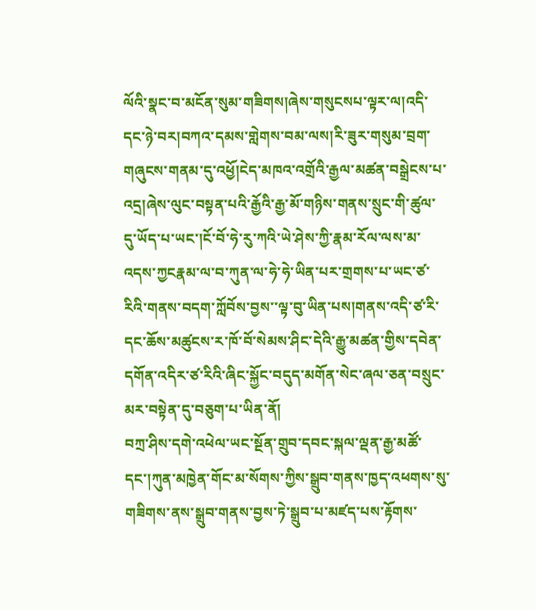ལོའི་སྣང་བ་མངོན་སུམ་གཟིགས།ཞེས་གསུངསཔ་ལྟར་ལ།འདི་དང་ཉེ་བར།བཀའ་དམས་གླེགས་བམ་ལས།རི་ཟུར་གསུམ་བྲག་གཞུངས་གནམ་དུ་འཕྱོ།ངེད་མཁའ་འགྲོའི་རྒྱལ་མཚན་བསྒྲེངས་པ་འདྲ།ཞེས་ལུང་བསྟན་པའི་རྒྱོའི་རྒྱ་མོ་གཉིས་གནས་སྲུང་གི་ཚུལ་དུ་ཡོད་པ་ཡང་།ངོ་བོ་ཧེ་རུ་ཀའི་ཡེ་ཤེས་ཀྱི་རྣམ་རོལ་ལས་མ་འདས་ཀྱངརྣམ་ལ་བ་ཀུན་ལ་ཧེ་ཧེ་ཡིན་པར་གྲགས་པ་ཡང་ཙ་རིའི་གནས་བདག་ཀློབོས་བྱས་་ལྟ་བུ་ཡིན་པས།གནས་འདི་ཙ་རི་དང་ཆོས་མཚུངས་ར་ཁོ་བོ་སེམས་ཤིང་དེའི་རྒྱུ་མཚན་གྱིས་དབེན་དགོན་འདིར་ཙ་རིའི་ཞིང་སྐྱོང་བདུད་མགོན་སེང་ཞལ་ཅན་བསྲུང་མར་བསྟེན་དུ་བཅུག་པ་ཡིན་ནོ།
བཀྲ་ཤིས་དགེ་འཕེལ་ཡང་སྔོན་གྲུབ་དབང་སྐལ་ལྡན་རྒྱ་མཚོ་དང་།ཀུན་མཁྱེན་གོང་མ་སོགས་ཀྱིས་སྒྲུབ་གནས་ཁྱད་འཕགས་སུ་གཟིགས་ནས་སྒྲུབ་གནས་བྱས་ཏེ་སྒྲུབ་པ་མཛད་པས་རྟོགས་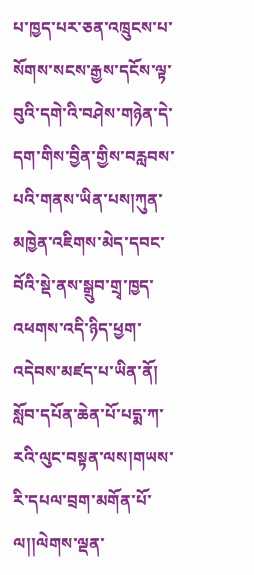པ་ཁྱད་པར་ཅན་འཁྲུངས་པ་སོགས་སངས་རྒྱས་དངོས་ལྟ་བུའི་དགེ་འི་བཤེས་གཉེན་དེ་དག་གིས་བྱིན་གྱིས་བརླབས་པའི་གནས་ཡིན་པས།ཀུན་མཁྱེན་འཇིགས་མེད་དབང་བོའི་སྡེ་ནས་སྒྲུབ་གྲྭ་ཁྱད་འཕགས་འདི་ཉིད་ཕྱག་འདེབས་མཛད་པ་ཡིན་ནོ།
སློབ་དཔོན་ཆེན་པོ་པདྨ་ཀ་རའི་ལུང་བསྟན་ལས།གཡས་རི་དཔལ་བྲག་མགོན་པོ་ལ།།ལེགས་ལྡན་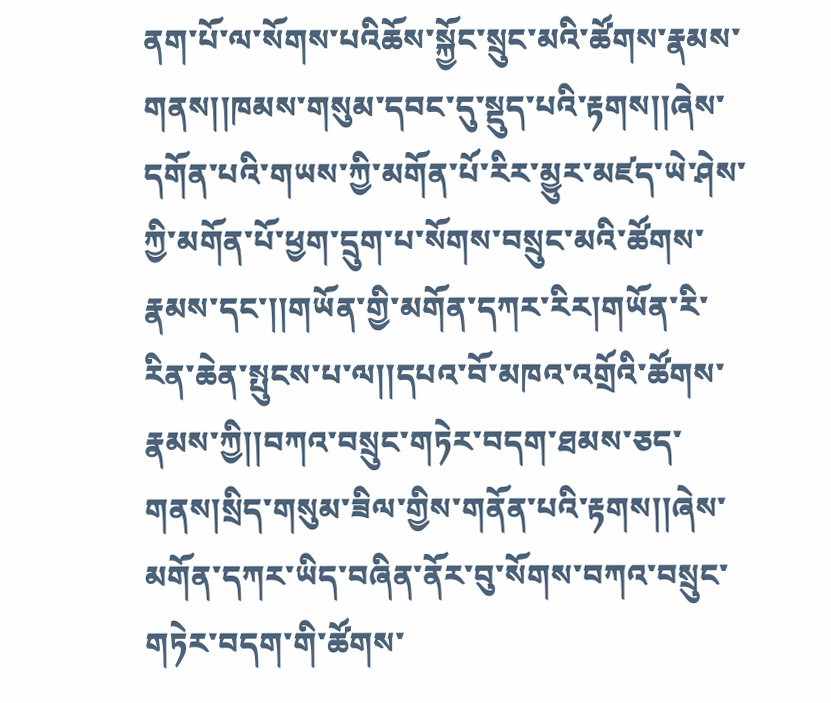ནག་པོ་ལ་སོགས་པའིཆོས་སྐྱོང་སྲུང་མའི་ཚོགས་རྣམས་གནས།།ཁམས་གསུམ་དབང་དུ་སྡུད་པའི་རྟགས།།ཞེས་དགོན་པའི་གཡས་ཀྱི་མགོན་པོ་རིར་མྱུར་མཛད་ཡེ་ཤེས་ཀྱི་མགོན་པོ་ཕྱག་དྲུག་པ་སོགས་བསྲུང་མའི་ཚོགས་རྣམས་དང་།།གཡོན་གྱི་མགོན་དཀར་རིར།གཡོན་རི་རིན་ཆེན་སྤུངས་པ་ལ།།དཔའ་བོ་མཁའ་འགྲོའི་ཚོགས་རྣམས་ཀྱི།།བཀའ་བསྲུང་གཏེར་བདག་ཐམས་ཅད་གནས།སྲིད་གསུམ་ཟིལ་གྱིས་གནོན་པའི་རྟགས།།ཞེས་མགོན་དཀར་ཡིད་བཞིན་ནོར་བུ་སོགས་བཀའ་བསྲུང་གཏེར་བདག་གི་ཚོགས་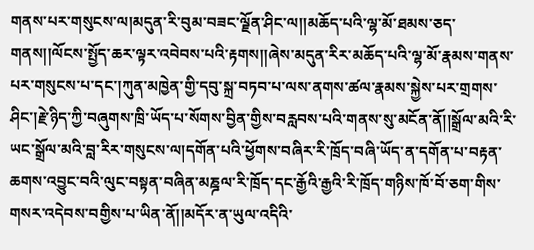གནས་པར་གསུངས་ལ།མདུན་རི་བུམ་བཟང་ལྗོན་ཤིང་ལ།།མཆོད་པའི་ལྷ་མོ་ཐམས་ཅད་གནས།།ལོངས་སྤྱོད་ཆར་ལྟར་འབེབས་པའི་རྟགས།།ཞེས་མདུན་རིར་མཆོད་པའི་ལྷ་མོ་རྣམས་གནས་པར་གསུངས་པ་དང་།ཀུན་མཁྱེན་གྱི་དབུ་སྐྲ་བཏབ་པ་ལས་ནགས་ཚལ་རྣམས་སྐྱེས་པར་གྲགས་ཤིང་།རྗེ་ཉིད་ཀྱི་བཞུགས་ཁྲི་ཡོད་པ་སོགས་བྱིན་གྱིས་བརླབས་པའི་གནས་སུ་མངོན་ནོ།།སྒྲོལ་མའི་རི་ཡང་སྒྲོལ་མའི་བླ་རིར་གསུངས་ལ།དགོན་པའི་ཕྱོགས་བཞིར་རི་ཁྲོད་བཞི་ཡོད་ན་དགོན་པ་བརྟན་ཆགས་འབྱུང་བའི་ལུང་བསྟན་བཞིན་མཎྜལ་རི་ཁྲོད་དང་རྒྱོའི་རྒྱའི་རི་ཁྲོད་གཉིས་ཁོ་བོ་ཅག་གིས་གསར་འདེབས་བགྱིས་པ་ཡིན་ནོ།།མདོར་ན་ཡུལ་འདིའི་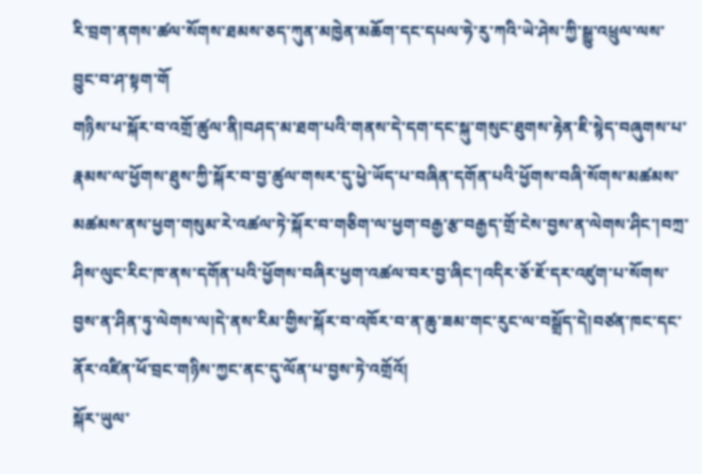རི་བྲག་ནགས་ཚལ་སོགས་ཐམས་ཅད་ཀུན་མཁྱེན་མཆོག་དང་དཔལ་ཧེ་རུ་ཀའི་ཡེ་ཤེས་ཀྱི་སྒྱུ་འཕྲུལ་ལས་བྱུང་བ་ཤ་སྟག་གོ
གཉིས་པ་སྐོར་བ་འགྲོ་ཚུལ་ནི།བཤད་མ་ཐག་པའི་གནས་དེ་དག་དང་སྐུ་གསུང་ཐུགས་རྟེན་ཇི་སྙེད་བཞུགས་པ་རྣམས་ལ་ཕྱོགས་ཐུས་ཀྱི་སྐོར་བ་བྱ་ཚུལ་གསར་དུ་ཕྱེ་ཡོད་པ་བཞིན་དགོན་པའི་ཕྱོགས་བཞི་སོགས་མཚམས་མཚམས་ནས་ཕྱག་གསུམ་རེ་འཚལ་ཏེ་སྐོར་བ་གཅིག་ལ་ཕྱག་བརྒྱ་རྩ་བརྒྱད་གྲོ་ངེས་བྱས་ན་ལེགས་ཤིང་།བཀྲ་ཤིས་ལུང་རིང་ཁ་ནས་དགོན་པའི་ཕྱོགས་བཞིར་ཕྱག་འཚལ་བར་བྱ་ཞིང་།འདིར་ཅོ་ཇོ་དར་འཛུག་པ་སོགས་བྱས་ན་ཤིན་ཏུ་ལེགས་ལ།དེ་ནས་རིམ་གྱིས་སྐོར་བ་འཁོར་བ་ན་ཆུ་ཟམ་གང་རུང་ལ་བསྒྲོད་དེ།བཙན་ཁང་དང་ནོར་འཛིན་ཕོ་བྲང་གཉིས་ཀྱང་ནང་དུ་ལོན་པ་བྱས་ཏེ་འགྲོའོ།
སྐོར་ཡུལ་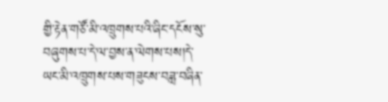གྱི་རྟེན་གཙོ་མི་འཁྲུགས་པའི་ཞིང་དངོས་སུ་བཞུགས་པ་དེ་ལ་བྱས་ན་ལེགས་པས།དེ་ཡང་མི་འཁྲུགས་པས་གཟུངས་བཟླ་བཞིན་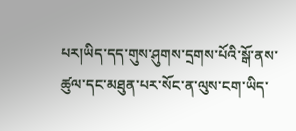པར།ཡིད་དད་གུས་ཤུགས་དྲགས་པོའི་སྒོ་ནས་ཚུལ་དང་མཐུན་པར་སོང་ན་ལུས་ངག་ཡིད་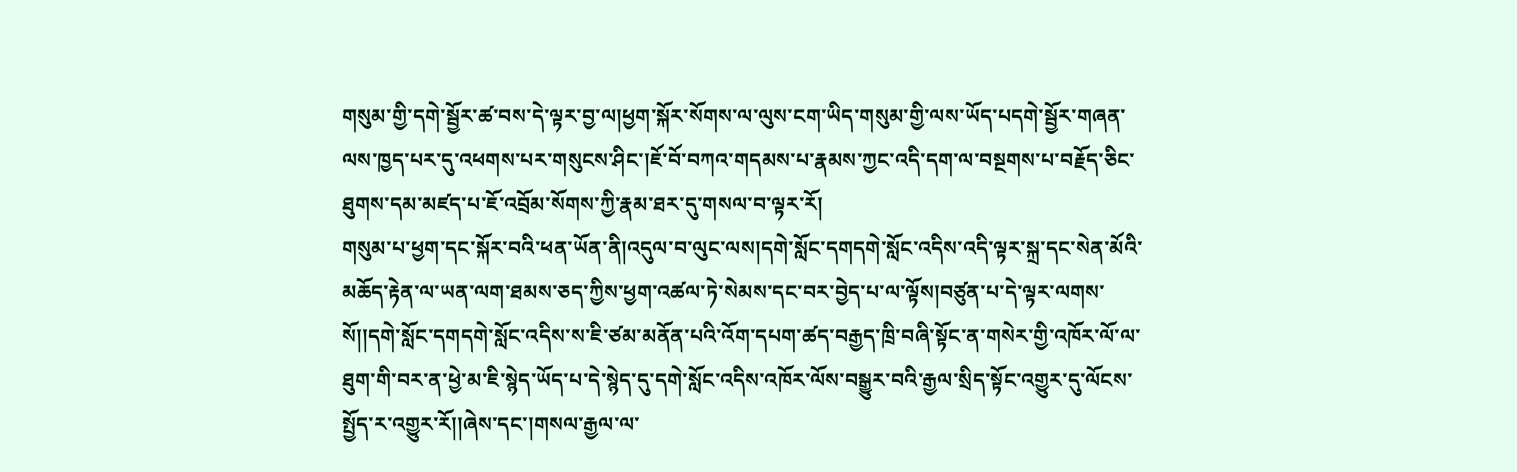གསུམ་གྱི་དགེ་སྦྱོར་ཚ་བས་དེ་ལྟར་བྱ་ལ།ཕྱག་སྐོར་སོགས་ལ་ལུས་ངག་ཡིད་གསུམ་གྱི་ལས་ཡོད་པདགེ་སྦྱོར་གཞན་ལས་ཁྱད་པར་དུ་འཕགས་པར་གསུངས་ཤིང་།ཇོ་བོ་བཀའ་གདམས་པ་རྣམས་ཀྱང་འདི་དག་ལ་བསྔགས་པ་བརྗོད་ཅིང་ཐུགས་དམ་མཛད་པ་ཇོ་འབྲོམ་སོགས་ཀྱི་རྣམ་ཐར་དུ་གསལ་བ་ལྟར་རོ།
གསུམ་པ་ཕྱག་དང་སྐོར་བའི་ཕན་ཡོན་ནི།འདུལ་བ་ལུང་ལས།དགེ་སློང་དགདགེ་སློང་འདིས་འདི་ལྟར་སྐྲ་དང་སེན་མོའི་མཆོད་རྟེན་ལ་ཡན་ལག་ཐམས་ཅད་ཀྱིས་ཕྱག་འཚལ་ཏེ་སེམས་དང་བར་བྱེད་པ་ལ་ལྟོས།བཙུན་པ་དེ་ལྟར་ལགས་སོ།།དགེ་སློང་དགདགེ་སློང་འདིས་ས་ཇི་ཙམ་མནོན་པའི་འོག་དཔག་ཚད་བརྒྱད་ཁྲི་བཞི་སྟོང་ན་གསེར་གྱི་འཁོར་ལོ་ལ་ཐུག་གི་བར་ན་ཕྱེ་མ་ཇི་སྙེད་ཡོད་པ་དེ་སྙེད་དུ་དགེ་སློང་འདིས་འཁོར་ལོས་བསྒྱུར་བའི་རྒྱལ་སྲིད་སྟོང་འགྱུར་དུ་ལོངས་སྤྱོད་ར་འགྱུར་རོ།།ཞེས་དང་།གསལ་རྒྱལ་ལ་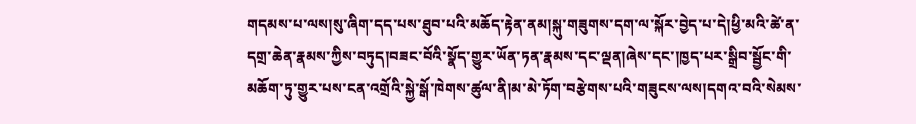གདམས་པ་ལས།སུ་ཞིག་དད་པས་ཐུབ་པའི་མཆོད་རྟེན་ནམ།སྐུ་གཟུགས་དག་ལ་སྐོར་བྱེད་པ་དེ།ཕྱི་མའི་ཚེ་ན་དགྲ་ཆེན་རྣམས་ཀྱིས་བཏུད།བཟང་བོའི་སྣོད་གྱུར་ཡོན་ཏན་རྣམས་དང་ལྡན།ཞེས་དང་།ཁྱད་པར་སྒྲིབ་སྦྱོང་གི་མཆོག་ཏུ་གྱུར་པས་ངན་འགྲོའི་སྐྱེ་སྒོ་ཁེགས་ཚུལ་ནི།མ་མེ་ཏོག་བརྩེགས་པའི་གཟུངས་ལས།དགའ་བའི་སེམས་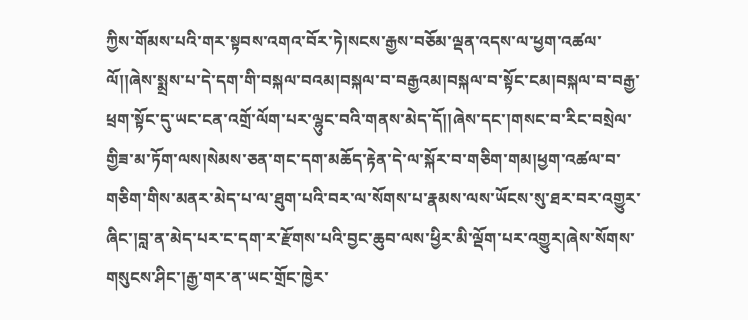ཀྱིས་གོམས་པའི་གར་སྟབས་འགའ་བོར་ཏེ།སངས་རྒྱས་བཅོམ་ལྡན་འདས་ལ་ཕྱག་འཚལ་ལོ།།ཞེས་སྨྲས་པ་དེ་དག་གི་བསྐལ་བའམ།བསྐལ་བ་བརྒྱའམ།བསྐལ་བ་སྟོང་ངམ།བསྐལ་བ་བརྒྱ་ཕྲག་སྟོང་དུ་ཡང་ངན་འགྲོ་ལོག་པར་ལྷུང་བའི་གནས་མེད་དོ།།ཞེས་དང་།གསང་བ་རིང་བསྲེལ་གྱིཟ་མ་ཏོག་ལས།སེམས་ཅན་གང་དག་མཆོད་རྟེན་དེ་ལ་སྐོར་བ་གཅིག་གམ།ཕྱག་འཚལ་བ་གཅིག་གིས་མནར་མེད་པ་ལ་ཐུག་པའི་བར་ལ་སོགས་པ་རྣམས་ལས་ཡོངས་སུ་ཐར་བར་འགྱུར་ཞིང་།བླ་ན་མེད་པར་ང་དག་ར་རྫོགས་པའི་བྱང་ཆུབ་ལས་ཕྱིར་མི་ལྡོག་པར་འགྱུར།ཞེས་སོགས་གསུངས་ཤིང་།རྒྱ་གར་ན་ཡང་གྲོང་ཁྱེར་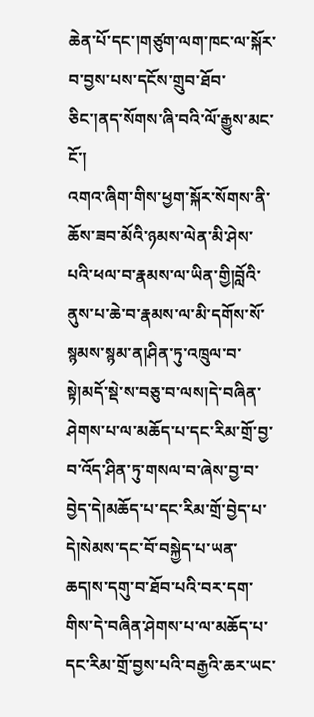ཆེན་པོ་དང་།གཙུག་ལག་ཁང་ལ་སྐོར་བ་བྱས་པས་དངོས་གྲུབ་ཐོབ་ཅིང་།ནད་སོགས་ཞི་བའི་ལོ་རྒྱུས་མང་ངོ་།
འགའ་ཞིག་གིས་ཕྱག་སྐོར་སོགས་ནི་ཆོས་ཟབ་མོའི་ཉམས་ལེན་མི་ཤེས་པའི་ཕལ་བ་རྣམས་ལ་ཡིན་གྱི།བློའི་ནུས་པ་ཆེ་བ་རྣམས་ལ་མི་དགོས་སོ་སྙམས་སྙམ་ན།ཤིན་ཏུ་འཁྲུལ་བ་སྟེ།མདོ་སྡེ་ས་བཅུ་བ་ལས།དེ་བཞིན་ཤེགས་པ་ལ་མཆོད་པ་དང་རིམ་གྲོ་བྱ་བ་འོད་ཤིན་ཏུ་གསལ་བ་ཞེས་བྱ་བ་བྱེད་དེ།མཆོད་པ་དང་རིམ་གྲོ་བྱེད་པ་དེ།སེམས་དང་བོ་བསྐྱེད་པ་ཡན་ཆད།ས་དགུ་བ་ཐོབ་པའི་བར་དག་གིས་དེ་བཞིན་ཤེགས་པ་ལ་མཆོད་པ་དང་རིམ་གྲོ་བྱས་པའི་བརྒྱའི་ཆར་ཡང་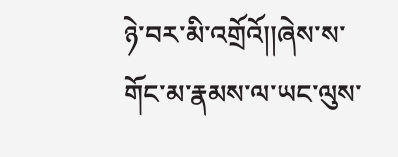ཉེ་བར་མི་འགྲོའོ།།ཞེས་ས་གོང་མ་རྣམས་ལ་ཡང་ལུས་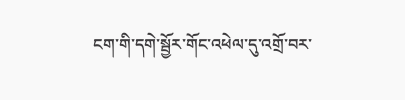ངག་གི་དགེ་སྦྱོར་གོང་འཕེལ་དུ་འགྲོ་བར་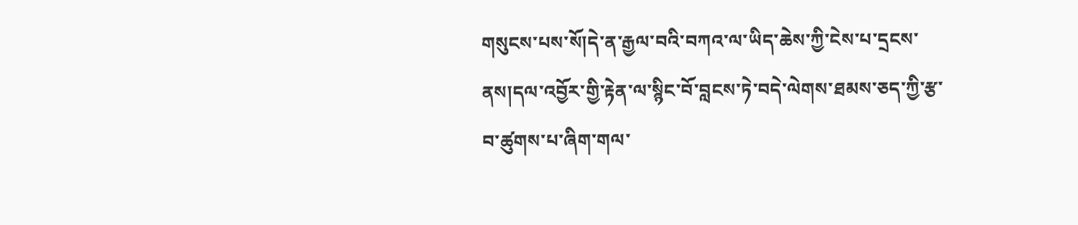གསུངས་པས་སོ།དེ་ན་རྒྱལ་བའི་བཀའ་ལ་ཡིད་ཆེས་ཀྱི་ངེས་པ་དྲངས་ནས།དལ་འབྱོར་གྱི་རྟེན་ལ་སྙིང་བོ་བླངས་ཏེ་བདེ་ལེགས་ཐམས་ཅད་ཀྱི་རྩ་བ་ཚུགས་པ་ཞིག་གལ་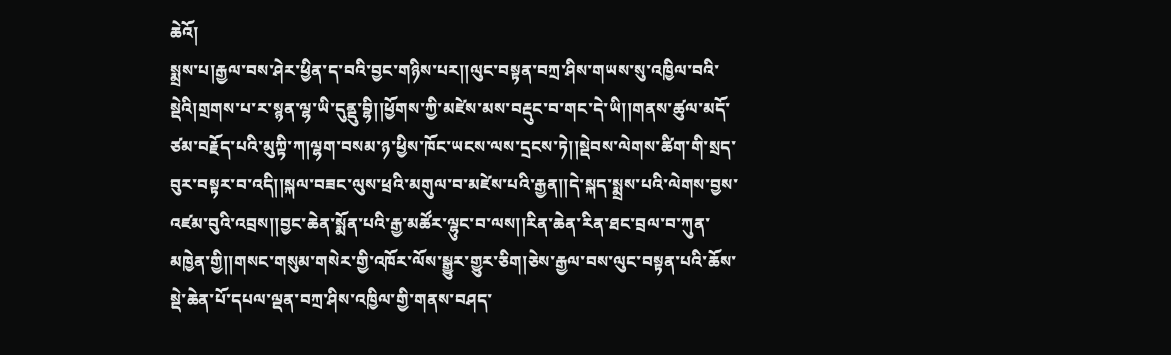ཆེའོ།
སྨྲས་པ།རྒྱལ་བས་ཤེར་ཕྱིན་ད་བའི་བྱང་གཉིས་པར།།ལུང་བསྟན་བཀྲ་ཤིས་གཡས་སུ་འཁྱིལ་བའི་སྡེའི།གྲགས་པ་ར་སྙན་ལྷ་ཡི་དུནྡུ་བྷི།།ཕྱོགས་ཀྱི་མཛེས་མས་བརྡུང་བ་གང་དེ་ཡི།།གནས་ཚུལ་མདོ་ཙམ་བརྗོད་པའི་མུཀྟི་ཀ།ལྷག་བསམ་ཉ་ཕྱིས་ཁོང་ཡངས་ལས་དྲངས་ཏེ།།སྡེབས་ལེགས་ཚིག་གི་སྲད་བུར་བསྟར་བ་འདི།།སྐལ་བཟང་ལུས་ཕྲའི་མགུལ་བ་མཛེས་པའི་རྒྱན།།དེ་སྐད་སྨྲས་པའི་ལེགས་བྱས་འཛམ་བུའི་འབྲས།།བྱང་ཆེན་སྨོན་པའི་རྒྱ་མཚོར་ལྷུང་བ་ལས།།རིན་ཆེན་རིན་ཐང་བྲལ་བ་ཀུན་མཁྱེན་གྱི།།གསང་གསུམ་གསེར་གྱི་འཁོར་ལོས་སྒྱུར་གྱུར་ཅིག།ཅེས་རྒྱལ་བས་ལུང་བསྟན་པའི་ཆོས་སྡེ་ཆེན་པོ་དཔལ་ལྡན་བཀྲ་ཤིས་འཁྱིལ་གྱི་གནས་བཤད་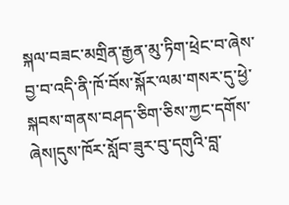སྐལ་བཟང་མགྲིན་རྒྱན་མུ་ཏིག་ཕྲེང་བ་ཞེས་བྱ་བ་འདི་ནི་ཁོ་བོས་སྐོར་ལམ་གསར་དུ་ཕྱེ་སྐབས་གནས་བཤད་ཅིག་ཅིས་ཀྱང་དགོས་ཞེས།དུས་ཁོར་སློབ་ཟུར་བུ་དགུའི་བླ་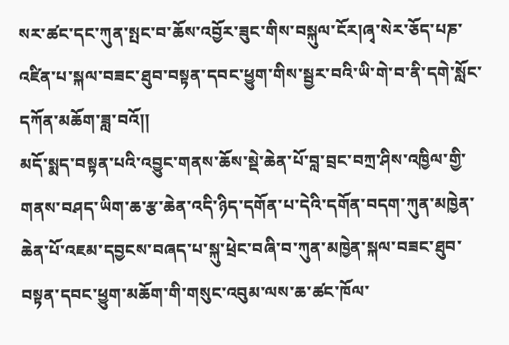སར་ཚང་དང་ཀུན་སྤང་བ་ཆོས་འབྱོར་ཟུང་གིས་བསྐུལ་ངོར།ཞྭ་སེར་ཅོད་པཎ་འཛིན་པ་སྐལ་བཟང་ཐུབ་བསྟན་དབང་ཕྱུག་གིས་སྦྱར་བའི་ཡི་གེ་བ་ནི་དགེ་སློང་དཀོན་མཆོག་ཟླ་བའོ།།
མདོ་སྨད་བསྟན་པའི་འབྱུང་གནས་ཆོས་སྡེ་ཆེན་པོ་བླ་བྲང་བཀྲ་ཤིས་འཁྱིལ་གྱི་གནས་བཤད་ཡིག་ཆ་རྩ་ཆེན་འདི་ཉིད་དགོན་པ་དེའི་དགོན་བདག་ཀུན་མཁྱེན་ཆེན་པོ་འཇམ་དབྱངས་བཞད་པ་སྐུ་ཕྲེང་བཞི་བ་ཀུན་མཁྱེན་སྐལ་བཟང་ཐུབ་བསྟན་དབང་ཕྱུག་མཆོག་གི་གསུང་འབུམ་ལས་ཆ་ཚང་ཁོལ་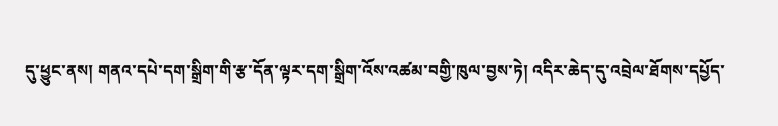དུ་ཕྱུང་ནས། གནའ་དཔེ་དག་སྒྲིག་གི་རྩ་དོན་ལྟར་དག་སྒྲིག་འོས་འཚམ་བགྱི་ཁུལ་བྱས་ཏེ། འདིར་ཆེད་དུ་འབྲེལ་ཐོགས་དཔྱོད་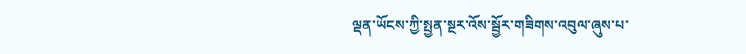ལྡན་ཡོངས་ཀྱི་སྤྱན་སྔར་འོས་སྦྱོར་གཟིགས་འབུལ་ཞུས་པ་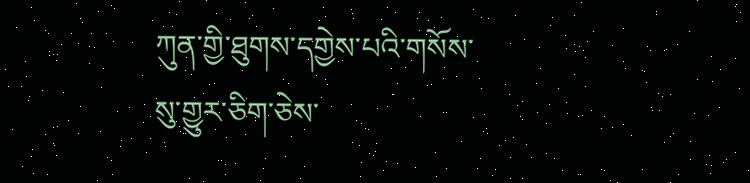ཀུན་གྱི་ཐུགས་དགྱེས་པའི་གསོས་སུ་གྱུར་ཅིག་ཅེས་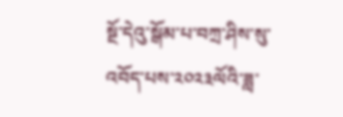སྔོ་དེའུ་སྒོམ་པ་བཀྲ་ཤིས་སུ་འབོད་པས་༢༠༢༣ལོའི་ཟླ་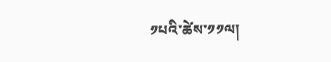༡པའི་ཚེས་༡༡ལ།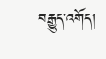བརྒྱུད་འགོད།